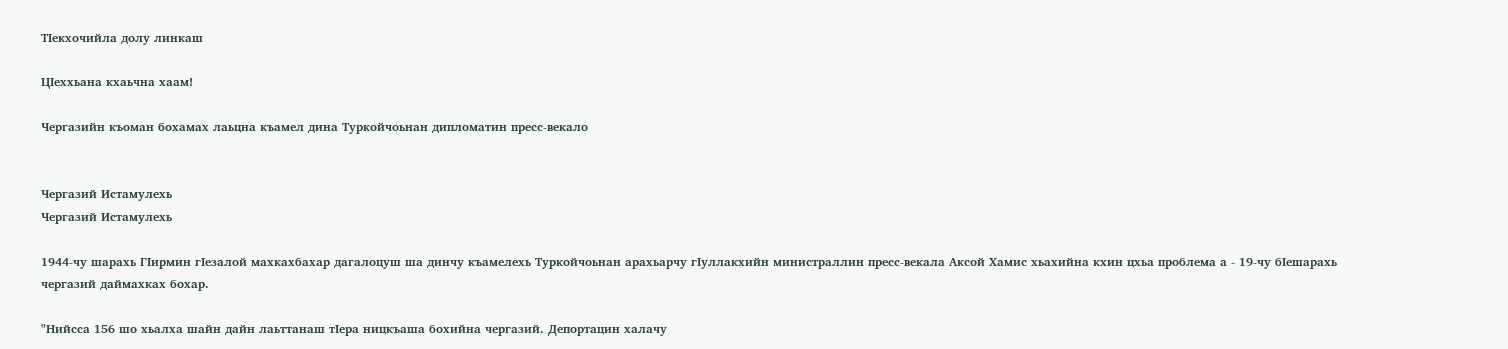ТIекхочийла долу линкаш

ЦIеххьана кхаьчна хаам!

Чергазийн къоман бохамах лаьцна къамел дина Туркойчоьнан дипломатин пресс-векало


Чергазий Истамулехь
Чергазий Истамулехь

1944-чу шарахь ГIирмин гIезалой махкахбахар дагалоцуш ша динчу къамелехь Туркойчоьнан арахьарчу гIуллакхийн министраллин пресс-векала Аксой Хамис хьахийна кхин цхьа проблема а - 19-чу бIешарахь чергазий даймахках бохар.

"Нийсса 156 шо хьалха шайн дайн лаьттанаш тIера ницкъаша бохийна чергазий. Депортацин халачу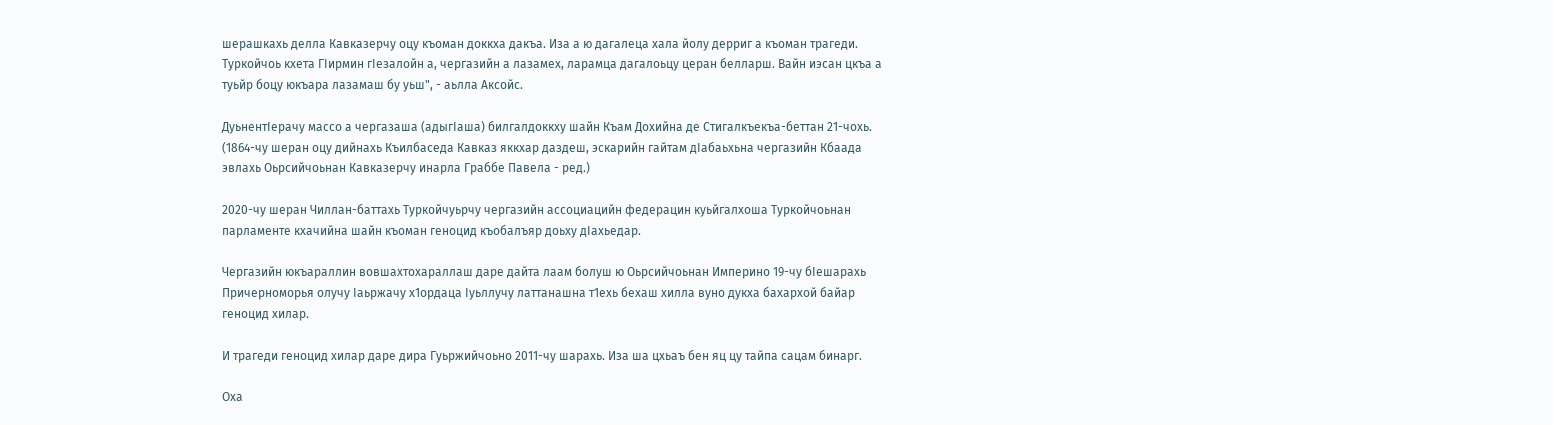шерашкахь делла Кавказерчу оцу къоман доккха дакъа. Иза а ю дагалеца хала йолу дерриг а къоман трагеди. Туркойчоь кхета ГIирмин гIезалойн а, чергазийн а лазамех, ларамца дагалоьцу церан белларш. Вайн иэсан цкъа а туьйр боцу юкъара лазамаш бу уьш", - аьлла Аксойс.

ДуьнентIерачу массо а чергазаша (адыгIаша) билгалдоккху шайн Къам Дохийна де Стигалкъекъа-беттан 21-чохь. (1864-чу шеран оцу дийнахь Къилбаседа Кавказ яккхар даздеш, эскарийн гайтам дIабаьхьна чергазийн Кбаада эвлахь Оьрсийчоьнан Кавказерчу инарла Граббе Павела - ред.)

2020-чу шеран Чиллан-баттахь Туркойчуьрчу чергазийн ассоциацийн федерацин куьйгалхоша Туркойчоьнан парламенте кхачийна шайн къоман геноцид къобалъяр доьху дIахьедар.

Чергазийн юкъараллин вовшахтохараллаш даре дайта лаам болуш ю Оьрсийчоьнан Империно 19-чу бIешарахь Причерноморья олучу Iаьржачу х1ордаца Iуьллучу латтанашна т1ехь бехаш хилла вуно дукха бахархой байар геноцид хилар.

И трагеди геноцид хилар даре дира Гуьржийчоьно 2011-чу шарахь. Иза ша цхьаъ бен яц цу тайпа сацам бинарг.

Оха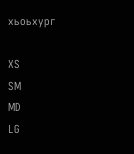хьоьхург

XS
SM
MD
LG